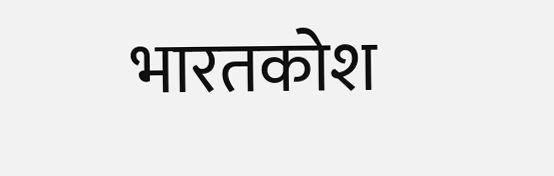भारतकोश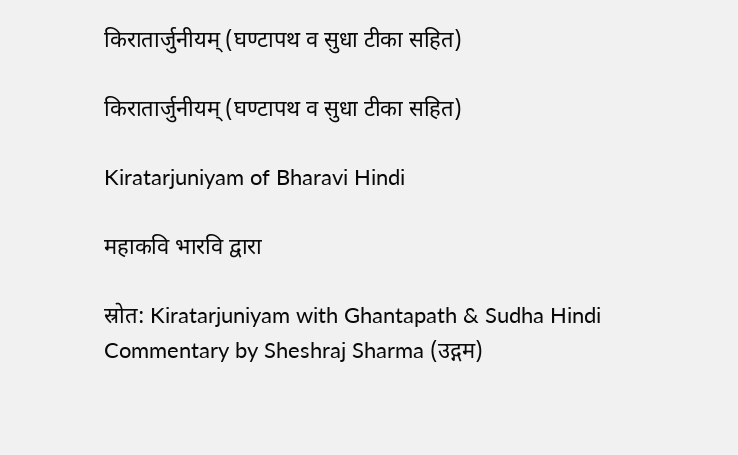किरातार्जुनीयम् (घण्टापथ व सुधा टीका सहित)

किरातार्जुनीयम् (घण्टापथ व सुधा टीका सहित)

Kiratarjuniyam of Bharavi Hindi

महाकवि भारवि द्वारा

स्रोत: Kiratarjuniyam with Ghantapath & Sudha Hindi Commentary by Sheshraj Sharma (उद्गम)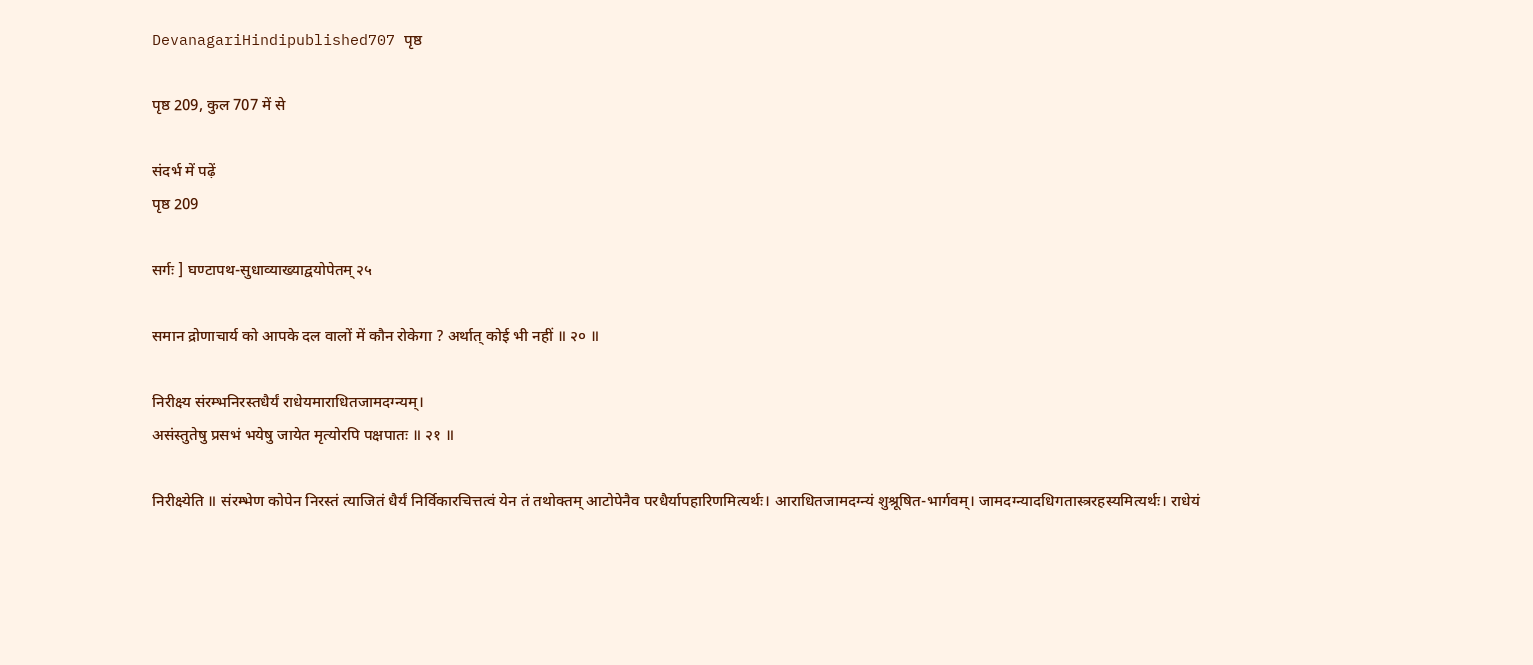DevanagariHindipublished707 पृष्ठ

पृष्ठ 209, कुल 707 में से

संदर्भ में पढ़ें
पृष्ठ 209

सर्गः ] घण्टापथ-सुधाव्याख्याद्वयोपेतम् २५

समान द्रोणाचार्य को आपके दल वालों में कौन रोकेगा ? अर्थात् कोई भी नहीं ॥ २० ॥

निरीक्ष्य संरम्भनिरस्तधैर्यं राधेयमाराधितजामदग्न्यम्।
असंस्तुतेषु प्रसभं भयेषु जायेत मृत्योरपि पक्षपातः ॥ २१ ॥

निरीक्ष्येति ॥ संरम्भेण कोपेन निरस्तं त्याजितं धैर्यं निर्विकारचित्तत्वं येन तं तथोक्तम् आटोपेनैव परधैर्यापहारिणमित्यर्थः। आराधितजामदग्न्यं शुश्रूषित-भार्गवम्। जामदग्न्यादधिगतास्त्ररहस्यमित्यर्थः। राधेयं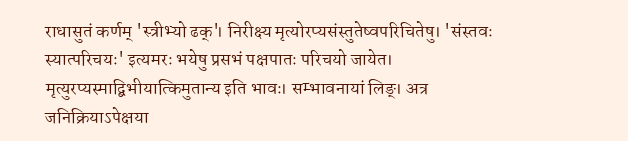राधासुतं कर्णम् 'स्त्रीभ्यो ढक्'। निरीक्ष्य मृत्योरप्यसंस्तुतेष्वपरिचितेषु। 'संस्तवः स्यात्परिचयः' इत्यमरः भयेषु प्रसभं पक्षपातः परिचयो जायेत। मृत्युरप्यस्माद्बिभीयात्किमुतान्य इति भावः। सम्भावनायां लिङ्। अत्र जनिक्रियाऽपेक्षया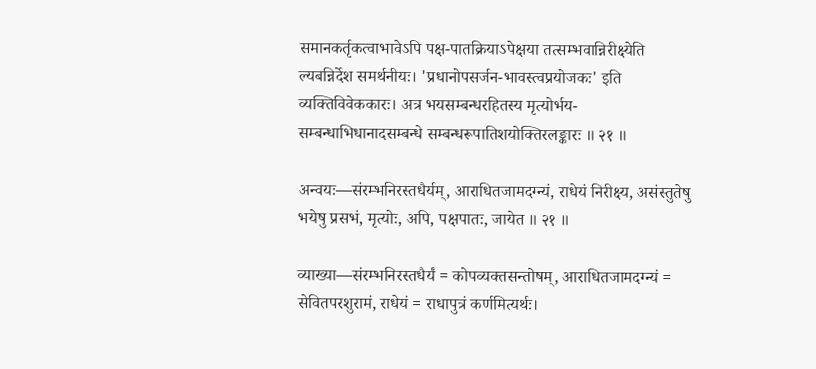समानकर्तृकत्वाभावेऽपि पक्ष-पातक्रियाऽपेक्षया तत्सम्भवान्निरीक्ष्येति ल्यबन्निर्देश समर्थनीयः। 'प्रधानोपसर्जन-भावस्त्वप्रयोजकः' इति व्यक्तिविवेककारः। अत्र भयसम्बन्धरहितस्य मृत्योर्भय-सम्बन्धाभिधानादसम्बन्धे सम्बन्धरूपातिशयोक्तिरलङ्कारः ॥ २१ ॥

अन्वयः—संरम्भनिरस्तधैर्यम्, आराधितजामदग्न्यं, राधेयं निरीक्ष्य, असंस्तुतेषु भयेषु प्रसभं, मृत्योः, अपि, पक्षपातः, जायेत ॥ २१ ॥

व्याख्या—संरम्भनिरस्तधैर्यं = कोपव्यक्तसन्तोषम्, आराधितजामदग्न्यं = सेवितपरशुरामं, राधेयं = राधापुत्रं कर्णमित्यर्थः।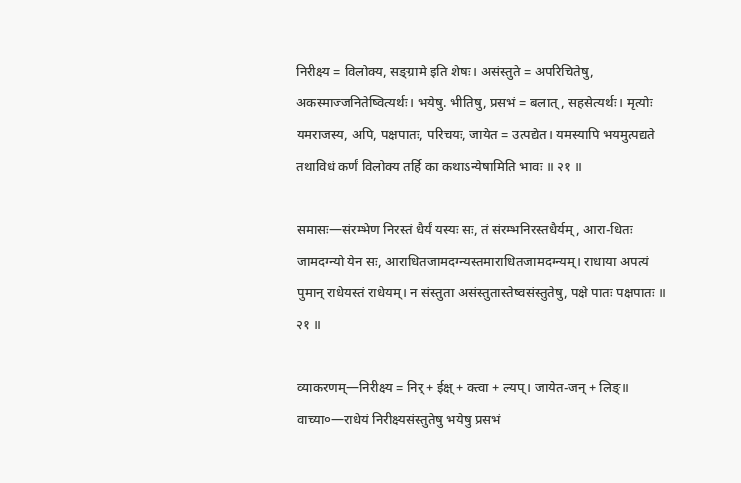निरीक्ष्य = विलोक्य, सङ्ग्रामे इति शेषः। असंस्तुते = अपरिचितेषु, अकस्माज्जनितेष्वित्यर्थः। भयेषु. भीतिषु, प्रसभं = बलात्, सहसेत्यर्थः। मृत्योः यमराजस्य, अपि, पक्षपातः, परिचयः, जायेत = उत्पद्येत। यमस्यापि भयमुत्पद्यते तथाविधं कर्णं विलोक्य तर्हि का कथाऽन्येषामिति भावः ॥ २१ ॥

समासः—संरम्भेण निरस्तं धैर्यं यस्यः सः, तं संरम्भनिरस्तधैर्यम्, आरा-धितः जामदग्न्यो येन सः, आराधितजामदग्न्यस्तमाराधितजामदग्न्यम्। राधाया अपत्यं पुमान् राधेयस्तं राधेयम्। न संस्तुता असंस्तुतास्तेष्वसंस्तुतेषु, पक्षे पातः पक्षपातः ॥ २१ ॥

व्याकरणम्—निरीक्ष्य = निर् + ईक्ष् + क्त्वा + ल्यप्। जायेत-जन् + लिङ्॥
वाच्या०—राधेयं निरीक्ष्यसंस्तुतेषु भयेषु प्रसभं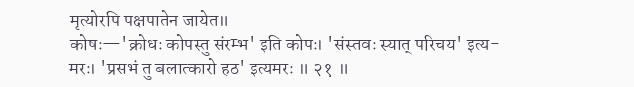मृत्योरपि पक्षपातेन जायेत॥
कोषः—'क्रोधः कोपस्तु संरम्भ' इति कोपः। 'संस्तवः स्यात् परिचय' इत्य-मरः। 'प्रसभं तु बलात्कारो हठ' इत्यमरः ॥ २१ ॥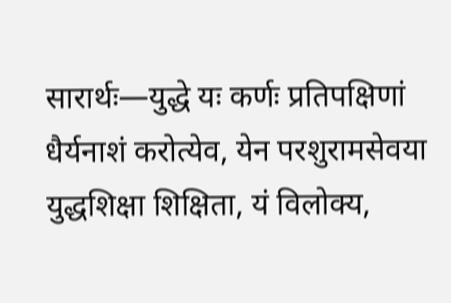सारार्थः—युद्धे यः कर्णः प्रतिपक्षिणां धैर्यनाशं करोत्येव, येन परशुरामसेवया युद्धशिक्षा शिक्षिता, यं विलोक्य,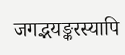जगद्भयङ्करस्यापि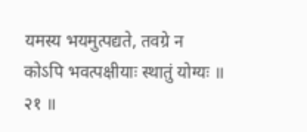यमस्य भयमुत्पद्यते, तवग्रे न कोऽपि भवत्पक्षीयाः स्थातुं योग्यः ॥ २१ ॥